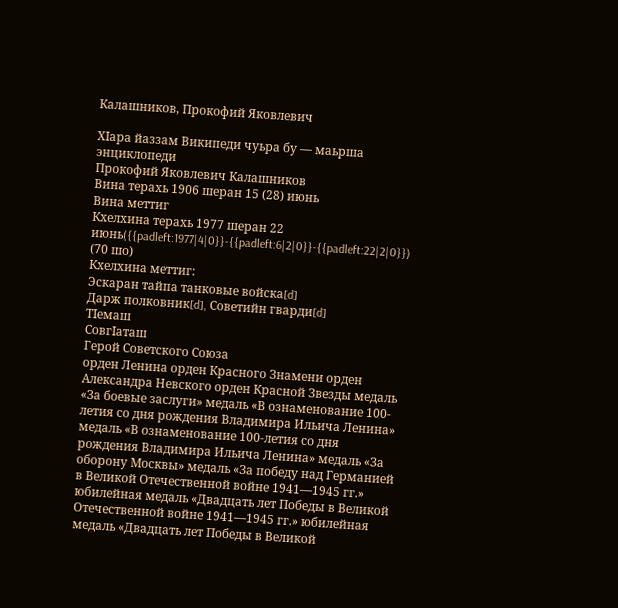Калашников, Прокофий Яковлевич

ХӀара йаззам Википеди чуьра бу — маьрша энциклопеди
Прокофий Яковлевич Калашников
Вина терахь 1906 шеран 15 (28) июнь
Вина меттиг
Кхелхина терахь 1977 шеран 22 июнь({{padleft:1977|4|0}}-{{padleft:6|2|0}}-{{padleft:22|2|0}}) (70 шо)
Кхелхина меттиг:
Эскаран тайпа танковые войска[d]
Дарж полковник[d], Советийн гварди[d]
ТӀемаш
СовгӀаташ
Герой Советского Союза
орден Ленина орден Красного Знамени орден Александра Невского орден Красной Звезды медаль «За боевые заслуги» медаль «В ознаменование 100-летия со дня рождения Владимира Ильича Ленина» медаль «В ознаменование 100-летия со дня рождения Владимира Ильича Ленина» медаль «За оборону Москвы» медаль «За победу над Германией в Великой Отечественной войне 1941—1945 гг.» юбилейная медаль «Двадцать лет Победы в Великой Отечественной войне 1941—1945 гг.» юбилейная медаль «Двадцать лет Победы в Великой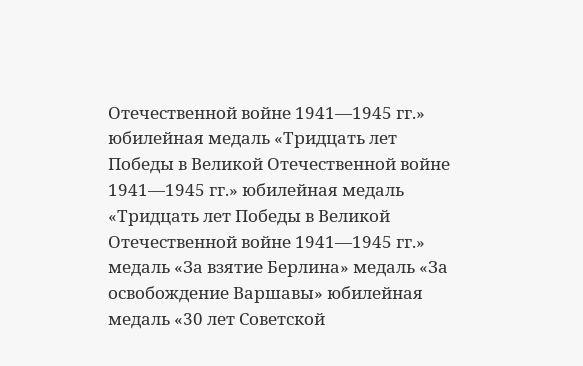Отечественной войне 1941—1945 гг.» юбилейная медаль «Тридцать лет Победы в Великой Отечественной войне 1941—1945 гг.» юбилейная медаль «Тридцать лет Победы в Великой Отечественной войне 1941—1945 гг.» медаль «За взятие Берлина» медаль «За освобождение Варшавы» юбилейная медаль «30 лет Советской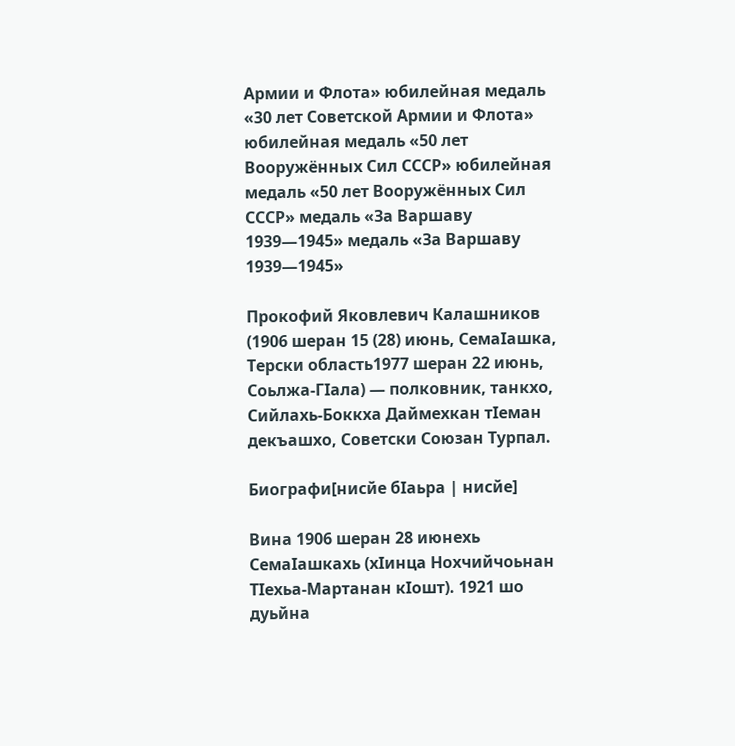Армии и Флота» юбилейная медаль «30 лет Советской Армии и Флота» юбилейная медаль «50 лет Вооружённых Сил СССР» юбилейная медаль «50 лет Вооружённых Сил СССР» медаль «За Варшаву 1939—1945» медаль «За Варшаву 1939—1945»

Прокофий Яковлевич Калашников (1906 шеран 15 (28) июнь, СемаӀашка, Терски область1977 шеран 22 июнь, Соьлжа-ГӀала) — полковник, танкхо, Сийлахь-Боккха Даймехкан тӀеман декъашхо, Советски Союзан Турпал.

Биографи[нисйе бӀаьра | нисйе]

Вина 1906 шеран 28 июнехь СемаӀашкахь (хӀинца Нохчийчоьнан ТӀехьа-Мартанан кӀошт). 1921 шо дуьйна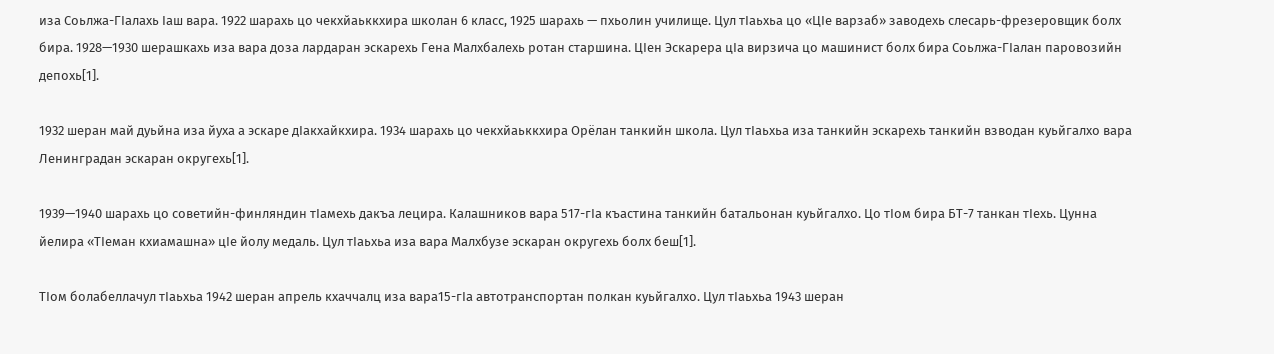иза Соьлжа-ГӀалахь Ӏаш вара. 1922 шарахь цо чекхйаьккхира школан 6 класс, 1925 шарахь — пхьолин училище. Цул тӀаьхьа цо «ЦӀе варзаб» заводехь слесарь-фрезеровщик болх бира. 1928—1930 шерашкахь иза вара доза лардаран эскарехь Гена Малхбалехь ротан старшина. ЦӀен Эскарера цӀа вирзича цо машинист болх бира Соьлжа-ГӀалан паровозийн депохь[1].

1932 шеран май дуьйна иза йуха а эскаре дӀакхайкхира. 1934 шарахь цо чекхйаьккхира Орёлан танкийн школа. Цул тӀаьхьа иза танкийн эскарехь танкийн взводан куьйгалхо вара Ленинградан эскаран округехь[1].

1939—1940 шарахь цо советийн-финляндин тӀамехь дакъа лецира. Калашников вара 517-гӀа къастина танкийн батальонан куьйгалхо. Цо тӀом бира БТ-7 танкан тӀехь. Цунна йелира «ТӀеман кхиамашна» цӀе йолу медаль. Цул тӀаьхьа иза вара Малхбузе эскаран округехь болх беш[1].

ТӀом болабеллачул тӀаьхьа 1942 шеран апрель кхаччалц иза вара15-гӀа автотранспортан полкан куьйгалхо. Цул тӀаьхьа 1943 шеран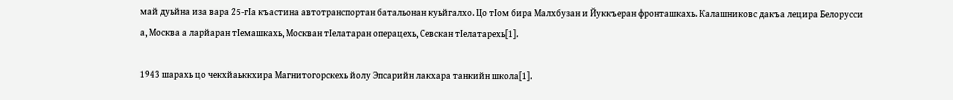май дуьйна иза вара 25-гӀа къастина автотранспортан батальонан куьйгалхо. Цо тӀом бира Малхбузан и Йуккъеран фронташкахь. Калашниковс дакъа лецира Белорусси а, Москва а ларйаран тӀемашкахь, Москван тӀелатаран операцехь, Севскан тӀелатарехь[1].

1943 шарахь цо чекхйаьккхира Магнитогорскехь йолу Эпсарийн лакхара танкийн школа[1].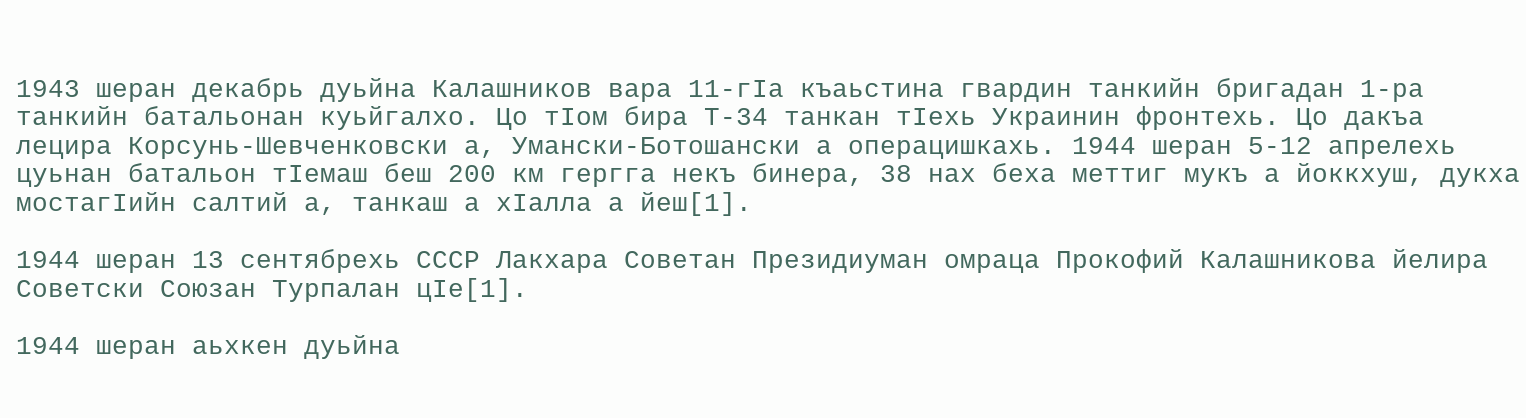1943 шеран декабрь дуьйна Калашников вара 11-гӀа къаьстина гвардин танкийн бригадан 1-ра танкийн батальонан куьйгалхо. Цо тӀом бира Т-34 танкан тӀехь Украинин фронтехь. Цо дакъа лецира Корсунь-Шевченковски а, Умански-Ботошански а операцишкахь. 1944 шеран 5-12 апрелехь цуьнан батальон тӀемаш беш 200 км гергга некъ бинера, 38 нах беха меттиг мукъ а йоккхуш, дукха мостагӀийн салтий а, танкаш а хӀалла а йеш[1].

1944 шеран 13 сентябрехь СССР Лакхара Советан Президиуман омраца Прокофий Калашникова йелира Советски Союзан Турпалан цӀе[1].

1944 шеран аьхкен дуьйна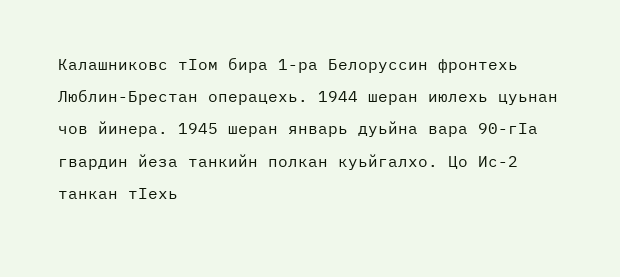Калашниковс тӀом бира 1-ра Белоруссин фронтехь Люблин-Брестан операцехь. 1944 шеран июлехь цуьнан чов йинера. 1945 шеран январь дуьйна вара 90-гӀа гвардин йеза танкийн полкан куьйгалхо. Цо Ис-2 танкан тӀехь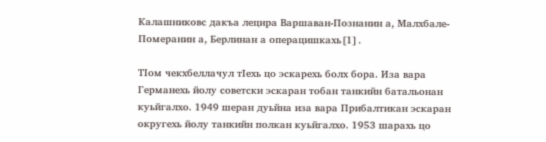Калашниковс дакъа лецира Варшаван-Познанин а, Малхбале-Померанин а, Берлинан а операцишкахь[1].

ТӀом чекхбеллачул тӀехь цо эскарехь болх бора. Иза вара Германехь йолу советски эскаран тобан танкийн батальонан куьйгалхо. 1949 шеран дуьйна иза вара Прибалтикан эскаран округехь йолу танкийн полкан куьйгалхо. 1953 шарахь цо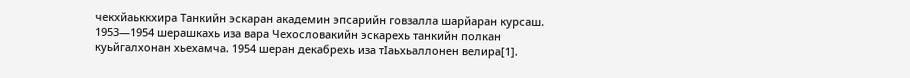чекхйаьккхира Танкийн эскаран академин эпсарийн говзалла шарйаран курсаш. 1953—1954 шерашкахь иза вара Чехословакийн эскарехь танкийн полкан куьйгалхонан хьехамча. 1954 шеран декабрехь иза тӀаьхьаллонен велира[1].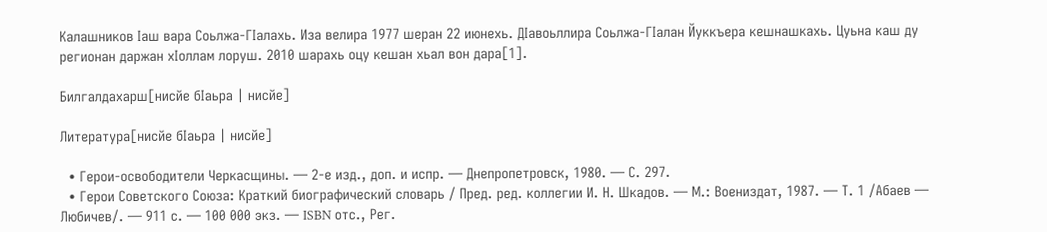Калашников Ӏаш вара Соьлжа-ГӀалахь. Иза велира 1977 шеран 22 июнехь. ДӀавоьллира Соьлжа-ГӀалан Йуккъера кешнашкахь. Цуьна каш ду регионан даржан хӀоллам лоруш. 2010 шарахь оцу кешан хьал вон дара[1].

Билгалдахарш[нисйе бӀаьра | нисйе]

Литература[нисйе бӀаьра | нисйе]

  • Герои-освободители Черкасщины. — 2-е изд., доп. и испр. — Днепропетровск, 1980. — С. 297.
  • Герои Советского Союза: Краткий биографический словарь / Пред. ред. коллегии И. Н. Шкадов. — М.: Воениздат, 1987. — Т. 1 /Абаев — Любичев/. — 911 с. — 100 000 экз. — ISBN отс., Рег.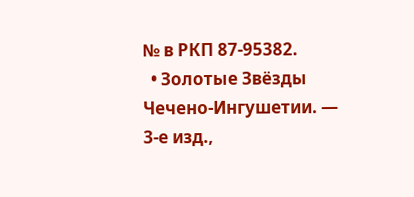№ в РКП 87-95382.
  • Золотые Звёзды Чечено-Ингушетии. — 3-е изд.,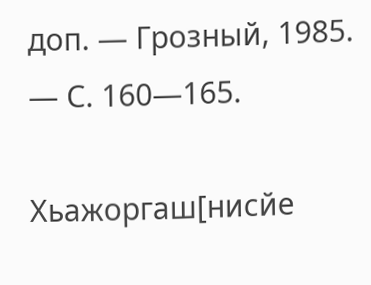доп. — Грозный, 1985. — С. 160—165.

Хьажоргаш[нисйе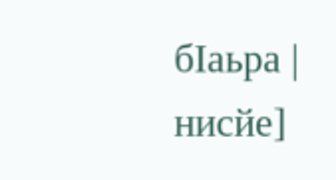бӀаьра | нисйе]